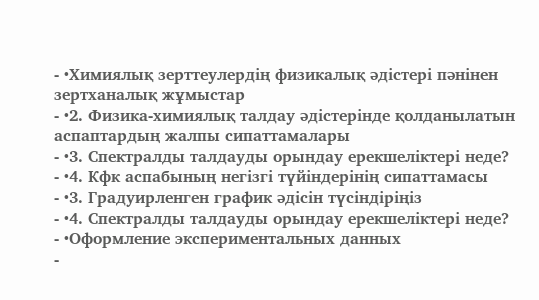- •Химиялық зерттеулердің физикалық әдістері пәнінен зертханалық жұмыстар
- •2. Физика-химиялық талдау әдістерінде қолданылатын аспаптардың жалпы сипаттамалары
- •3. Спектралды талдауды орындау ерекшеліктері неде?
- •4. Кфк аспабының негізгі түйіндерінің сипаттамасы
- •3. Градуирленген график әдісін түсіндіріңіз
- •4. Спектралды талдауды орындау ерекшеліктері неде?
- •Оформление экспериментальных данных
-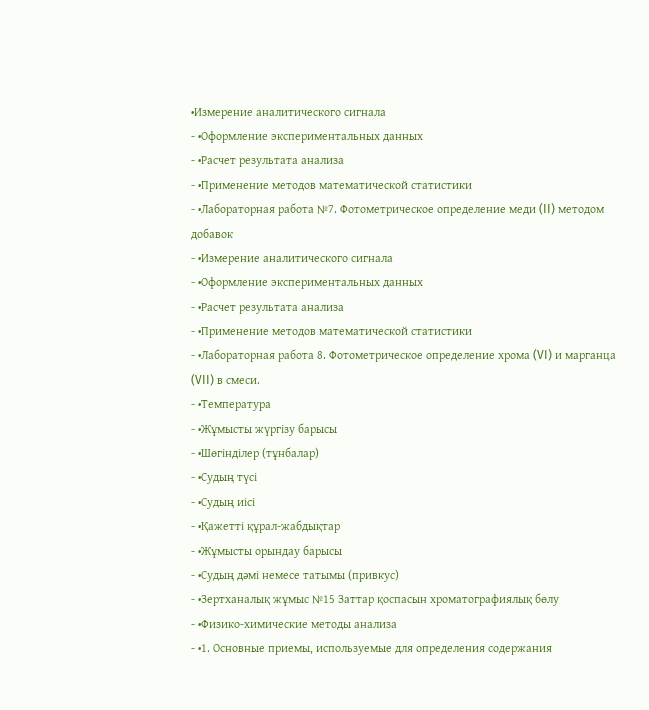•Измерение аналитического сигнала
- •Оформление экспериментальных данных
- •Расчет результата анализа
- •Применение методов математической статистики
- •Лабораторная работа №7. Фотометрическое определение меди (II) методом добавок
- •Измерение аналитического сигнала
- •Оформление экспериментальных данных
- •Расчет результата анализа
- •Применение методов математической статистики
- •Лабораторная работа 8. Фотометрическое определение хрома (VI) и марганца (VII) в смеси.
- •Температура
- •Жұмысты жүргізу барысы
- •Шөгінділер (тұнбалар)
- •Судың түсі
- •Судың иісі
- •Қажетті құрал-жабдықтар
- •Жұмысты орындау барысы
- •Судың дәмі немесе татымы (привкус)
- •Зертханалық жұмыс №15 Заттар қоспасын хроматографиялық бөлу
- •Физико-химические методы анализа
- •1. Основные приемы, используемые для определения содержания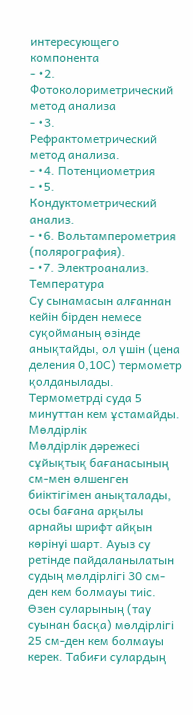интересующего компонента
- •2. Фотоколориметрический метод анализа
- •3. Рефрактометрический метод анализа.
- •4. Потенциометрия
- •5. Кондуктометрический анализ.
- •6. Вольтамперометрия (полярография).
- •7. Электроанализ.
Температура
Су сынамасын алғаннан кейін бірден немесе суқойманың өзінде анықтайды, ол үшін (цена деления 0,10С) термометр қолданылады. Термометрді суда 5 минуттан кем ұстамайды.
Мөлдірлік
Мөлдірлік дәрежесі сұйықтық бағанасының см-мен өлшенген биіктігімен анықталады, осы бағана арқылы арнайы шрифт айқын көрінуі шарт. Ауыз су ретінде пайдаланылатын судың мөлдірлігі 30 см-ден кем болмауы тиіс. Өзен суларының (тау суынан басқа) мөлдірлігі 25 см-ден кем болмауы керек. Табиғи сулардың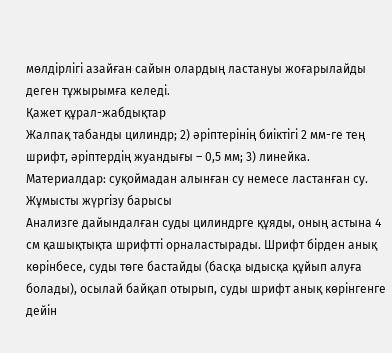мөлдірлігі азайған сайын олардың ластануы жоғарылайды деген тұжырымға келеді.
Қажет құрал-жабдықтар
Жалпақ табанды цилиндр; 2) әріптерінің биіктігі 2 мм-ге тең шрифт, әріптердің жуандығы – 0,5 мм; 3) линейка.
Материалдар: суқоймадан алынған су немесе ластанған су.
Жұмысты жүргізу барысы
Анализге дайындалған суды цилиндрге құяды, оның астына 4 см қашықтықта шрифтті орналастырады. Шрифт бірден анық көрінбесе, суды төге бастайды (басқа ыдысқа құйып алуға болады), осылай байқап отырып, суды шрифт анық көрінгенге дейін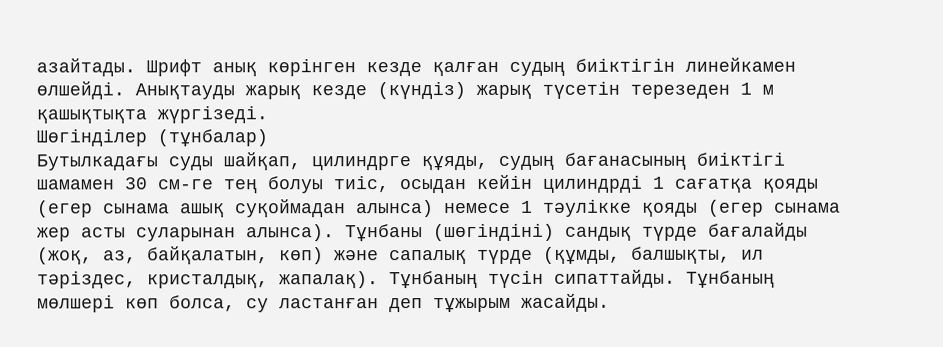азайтады. Шрифт анық көрінген кезде қалған судың биіктігін линейкамен өлшейді. Анықтауды жарық кезде (күндіз) жарық түсетін терезеден 1 м қашықтықта жүргізеді.
Шөгінділер (тұнбалар)
Бутылкадағы суды шайқап, цилиндрге құяды, судың бағанасының биіктігі шамамен 30 см-ге тең болуы тиіс, осыдан кейін цилиндрді 1 сағатқа қояды (егер сынама ашық суқоймадан алынса) немесе 1 тәулікке қояды (егер сынама жер асты суларынан алынса). Тұнбаны (шөгіндіні) сандық түрде бағалайды (жоқ, аз, байқалатын, көп) және сапалық түрде (құмды, балшықты, ил тәріздес, кристалдық, жапалақ). Тұнбаның түсін сипаттайды. Тұнбаның мөлшері көп болса, су ластанған деп тұжырым жасайды.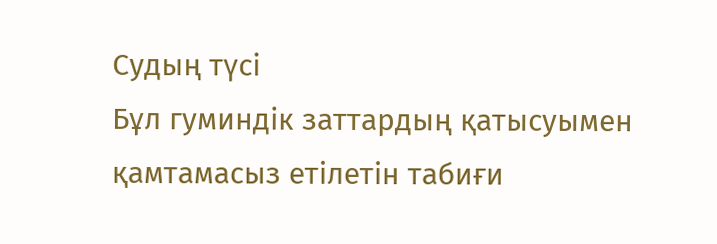Судың түсі
Бұл гуминдік заттардың қатысуымен қамтамасыз етілетін табиғи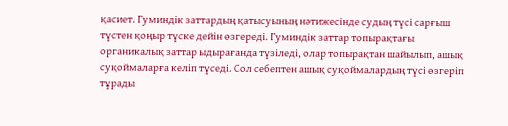қасиет. Гуминдік заттардың қатысуының нәтижесінде судың түсі сарғыш түстен қоңыр түске дейін өзгереді. Гуминдік заттар топырақтағы органикалық заттар ыдырағанда түзіледі, олар топырақтан шайылып, ашық суқоймаларға келіп түседі. Сол себептен ашық суқоймалардың түсі өзгеріп тұрады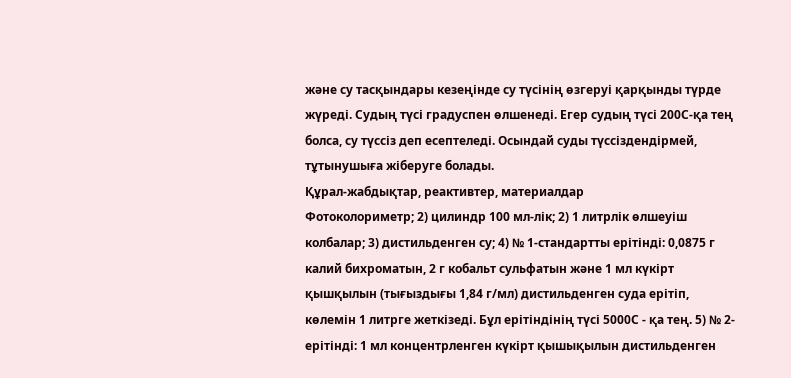және су тасқындары кезеңінде су түсінің өзгеруі қарқынды түрде жүреді. Судың түсі градуспен өлшенеді. Егер судың түсі 200С-қа тең болса, су түссіз деп есептеледі. Осындай суды түссіздендірмей, тұтынушыға жіберуге болады.
Құрал-жабдықтар, реактивтер, материалдар
Фотоколориметр; 2) цилиндр 100 мл-лік; 2) 1 литрлік өлшеуіш колбалар; 3) дистильденген су; 4) № 1-стандартты ерітінді: 0,0875 г калий бихроматын, 2 г кобальт сульфатын және 1 мл күкірт қышқылын (тығыздығы 1,84 г/мл) дистильденген суда ерітіп, көлемін 1 литрге жеткізеді. Бұл ерітіндінің түсі 5000С - қа тең. 5) № 2- ерітінді: 1 мл концентрленген күкірт қышықылын дистильденген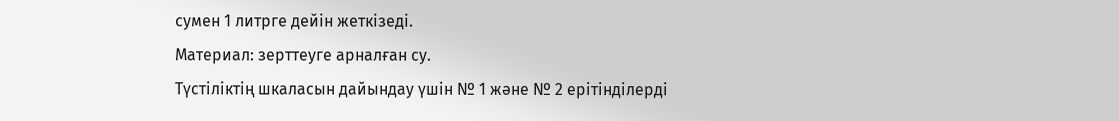сумен 1 литрге дейін жеткізеді.
Материал: зерттеуге арналған су.
Түстіліктің шкаласын дайындау үшін № 1 және № 2 ерітінділерді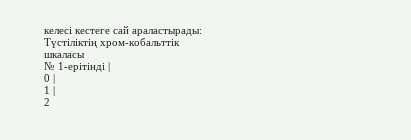келесі кестеге сай араластырады:
Түстіліктің хром-кобальттік шкаласы
№ 1-ерітінді |
0 |
1 |
2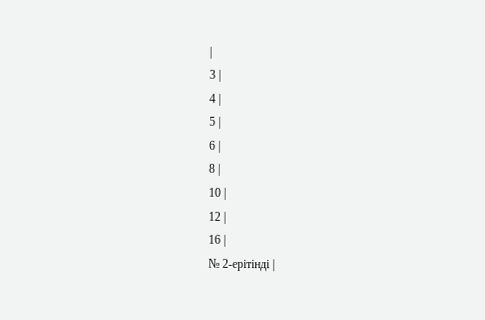|
3 |
4 |
5 |
6 |
8 |
10 |
12 |
16 |
№ 2-ерітінді |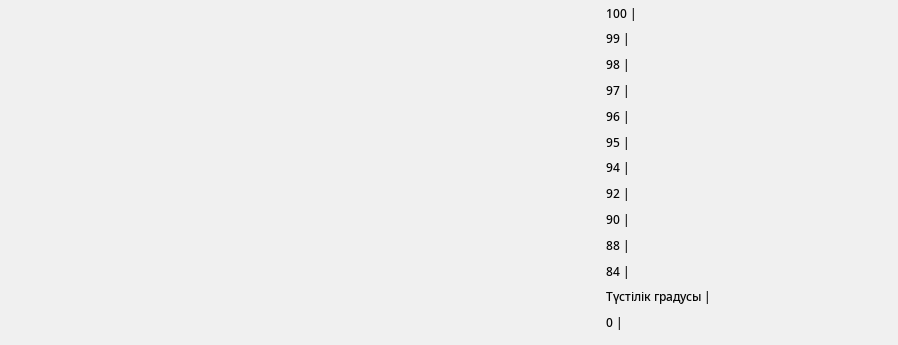100 |
99 |
98 |
97 |
96 |
95 |
94 |
92 |
90 |
88 |
84 |
Түстілік градусы |
0 |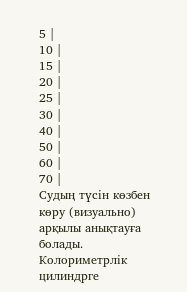5 |
10 |
15 |
20 |
25 |
30 |
40 |
50 |
60 |
70 |
Судың түсін көзбен көру (визуально) арқылы анықтауға болады. Колориметрлік цилиндрге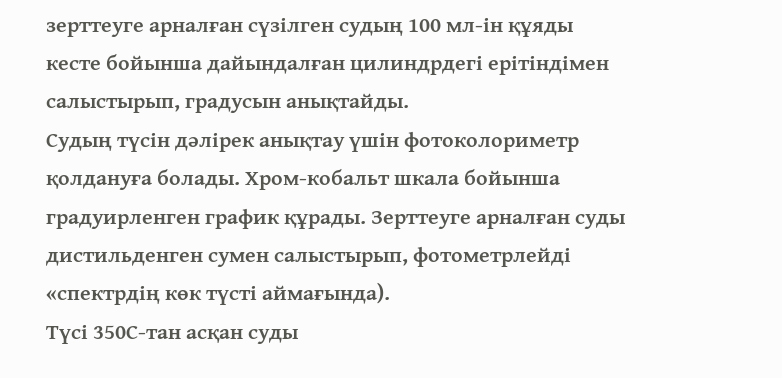зерттеуге арналған сүзілген судың 100 мл-ін құяды кесте бойынша дайындалған цилиндрдегі ерітіндімен салыстырып, градусын анықтайды.
Судың түсін дәлірек анықтау үшін фотоколориметр қолдануға болады. Хром-кобальт шкала бойынша градуирленген график құрады. Зерттеуге арналған суды дистильденген сумен салыстырып, фотометрлейді «спектрдің көк түсті аймағында).
Түсі 350С-тан асқан суды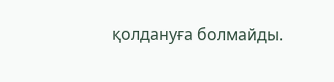қолдануға болмайды.